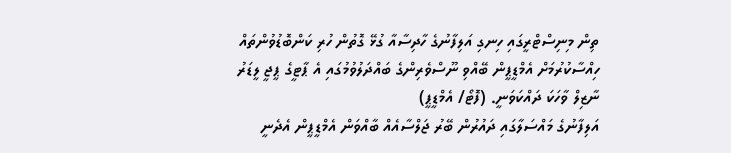ތިން މިނިސްޓްރީގައި ހިނގި އަލިފާނުގެ ހާދިސާއާ ގުޅޭ ގޮތުން ހުރި ކަންބޮޑުވުންތައް ހިއްސާކުރުމަށް އެމްޑީޕީން ބޭއްވި ނޫސްވެރިންގެ ބައްދަލުވުމުގައި އެ ޕާޓީގެ ޕީޖީ ލީޑަރު ނާޒިލް ވާހަކަ ދައްކަވަނީ. (ފޮޓޯ/ އެމްޑީޕީ)
އަލިފާނުގެ މައްސަލާގައި ދައުރުން ބޭރު ޖަލްސާއެއް ބާއްވަން އެމްޑީޕީން އެދެނީ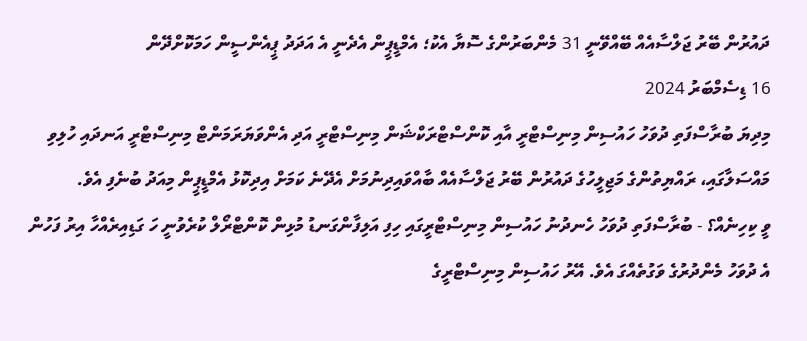ދައުރުން ބޭރު ޖަލްސާއެއް ބޭއްވޭނީ 31 މެންބަރުންގެ ސޮޔާ އެކު؛ އެމްޑީޕީން އެދެނީ އެ އަދަދު ޕީއެންސީން ހަމަކޮށްދޭން
16 ޑިސެމްބަރު 2024
މިދިޔަ ބުރާސްފަތި ދުވަހު ހައުސިން މިނިސްޓްރީ އާއި ކޮންސްޓްރަކްޝަން މިނިސްޓްރީ އަދި އެންވަޔަރަމަންޓް މިނިސްޓްރީ އަނދައި ހުލިވި މައްސަލާގައި، ރައްޔިތުންގެ މަޖިލީހުގެ ދައުރުން ބޭރު ޖަލްސާއެއް ބާއްވައިދިނުމަށް އެދޭނެ ކަމަށް އިދިކޮޅު އެމްޑީޕީން މިއަދު ބުނެފި އެވެ.
ވީ ކިހިނެއް؟ - ބުރާސްފަތި ދުވަހު ހެނދުނު ހައުސިން މިނިސްޓްރީގައި ހިފި އަލިފާންގަނޑު މުޅިން ކޮންޓްރޯލް ކުރެވުނީ ހަ ގަޑިއިރެއްހާ އިރު ފަހުން އެ ދުވަހު މެންދުރުގެ ވަގުތެއްގަ އެވެ. އޭރު ހައުސިން މިނިސްޓްރީގެ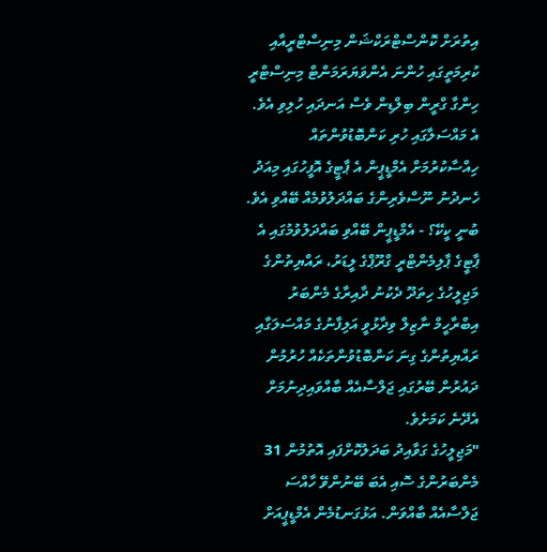އިތުރަށް ކޮންސްޓްރަކްޝަން މިނިސްޓްރީއާއި ކުރިމަތީގައި ހުންނަ އެންވަޔަރަމަންޓް މިނިސްޓްރީ ހިންގާ ގްރީން ބިލްޑިން ވެސް އަނދައި ހުލިވި އެވެ.
އެ މައްސަލާގައި ހުރި ކަންބޮޑުވުންތައް ހިއްސާކުރުމަށް އެމްޑީޕީން އެ ޕާޓީގެ އޮފީހުގައި މިއަދު ހެނދުނު ނޫސްވެރިންގެ ބައްދަލުވުމެއް ބޭއްވި އެވެ.
ބުނީ ކީކޭ؟ - އެމްޑީޕީން ބޭއްވި ބައްދަލުވުމުގައި އެ ޕާޓީގެ ޕާލިމެންޓްރީ ގްރޫޕްގެ ލީޑަރު، ރައްޔިތުންގެ މަޖިލީހުގެ ހިތަދޫ ދެކުނު ދާއިރާގެ މެންބަރު އިބްރާހީމް ނާޒިލް ވިދާޅުވީ އަލިފާނުގެ މައްސަލަގާއި ރައްޔިތުންގެ ގިނަ ކަންބޮޑުވުންތަކެއް ހުރުމުން ދައުރުން ބޭރުގައި ޖަލްސާއެއް ބާއްވައިދިނުމަށް އެދޭނެ ކަމަށެވެ.
"މަޖިލީހުގެ ގަވާއިދު ބަދަލުކޮށްފައި އޮތުމުން 31 މެންބަރުންގެ ސޮއި އެބަ ބޭނުންވޭ ހާއްސަ ޖަލްސާއެއް ބާއްވަން. އަޅުގަނޑުމެން އެމްޑީޕީއަށް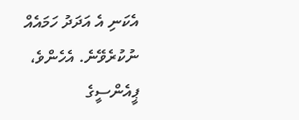އެކަނި އެ އަދަދު ހަމައެއް ނުކުރެވޭނެ. އެހެންވެ، ޕީއެންސީގެ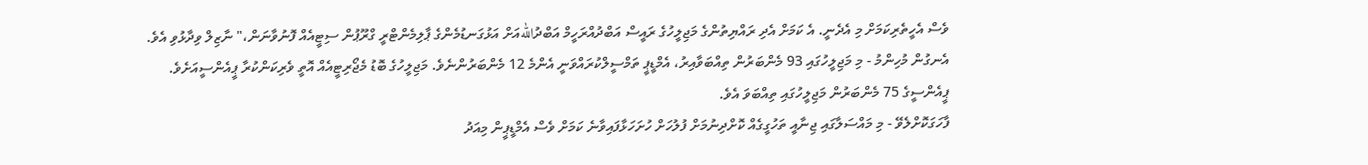ވެސް އެހީތެރިކަމަށް މި އެދެނީ. އެ ކަމަށް އެދި ރައްޔިތުންގެ މަޖިލީހުގެ ރައީސް އަބްދުއްރަހީމް އަބްދުاللهއަށް އަޅުގަނޑުމެންގެ ޕާލިމެންޓްރީ ގްރޫޕުން ސިޓީއެއް ފޮނުވާނަން،" ނާޒިލް ވިދާޅުވި އެވެ.
އެނގުން މުހިންމު - މި މަޖިލީހުގައި 93 މެންބަރުން ތިއްބަވާއިރު، އެމްޑީޕީ ތަމްސީލްކުރައްވަނީ އެންމެ 12 މެންބަރުންނެވެ. މަޖިލީހުގެ ބޮޑު މެޖޯރިޓީއެއް އޮތީ ވެރިކަންކުރާ ޕީއެންސީއަށެވެ. ޕީއެންސީގެ 75 މެންބަރުން މަޖިލީހުގައި ތިއްބަވަ އެވެ.
ފާހަގަކޮށްލެވޭ - މި މައްސަލާގައި ޖިނާއީ ތަހުގީގެއް ކޮށްދިނުމަށް ފުލުހަށް ހުށަހަޅާފައިވާނެ ކަމަށް ވެސް އެމްޑީޕީން މިއަދު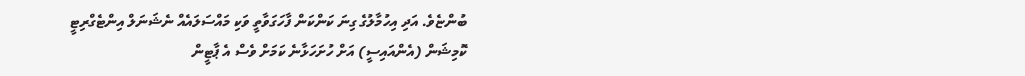ބުންޏެވެ. އަދި އިހުމާލުގެ ގިނަ ކަންކަން ފާހަގަވާތީ ވަކި މައްސަލައެއް ނެޝަނަލް އިންޓެގްރިޓީ ކޮމިޝަން (އެންއައިސީ) އަށް ހުށަހަޅާނެ ކަމަށް ވެސް އެ ޕާޓީން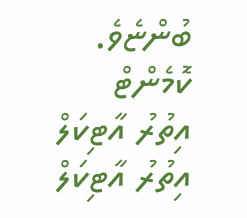ބުންޏެވެ.
ކޮމެންޓް
އިތުރު އާޓިކަލް
އިތުރު އާޓިކަލް